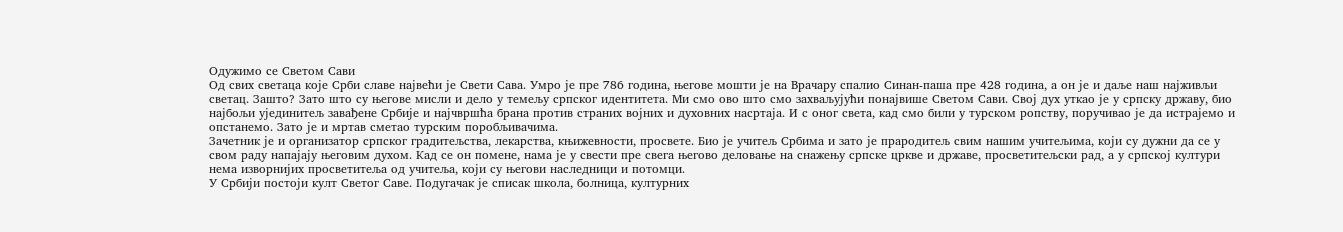Одужимо се Светом Сави
Од свих светаца које Срби славе највећи је Свети Сава. Умро је пре 786 година, његове мошти је на Врачару спалио Синан-паша пре 428 година, а он је и даље наш најживљи светац. Зашто? Зато што су његове мисли и дело у темељу српског идентитета. Ми смо ово што смо захваљујући понајвише Светом Сави. Свој дух уткао је у српску државу, био најбољи ујединитељ завађене Србије и најчвршћа брана против страних војних и духовних насртаја. И с оног света, кад смо били у турском ропству, поручивао је да истрајемо и опстанемо. Зато је и мртав сметао турским поробљивачима.
Зачетник је и организатор српског градитељства, лекарства, књижевности, просвете. Био је учитељ Србима и зато је прародитељ свим нашим учитељима, који су дужни да се у свом раду напајају његовим духом. Кад се он помене, нама је у свести пре свега његово деловање на снажењу српске цркве и државе, просветитељски рад, а у српској култури нема изворнијих просветитеља од учитеља, који су његови наследници и потомци.
У Србији постоји култ Светог Саве. Подугачак је списак школа, болница, културних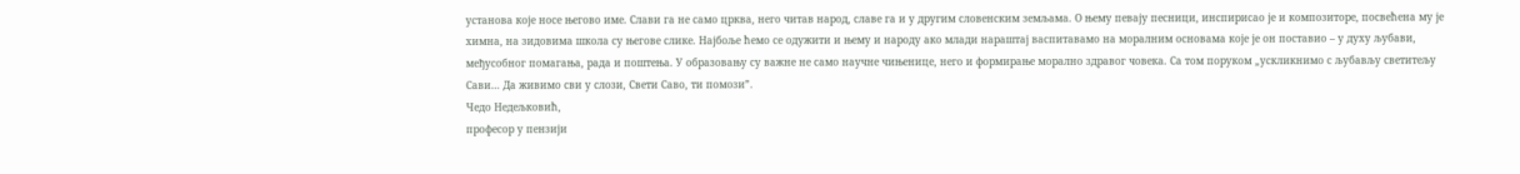установа које носе његово име. Слави га не само црква, него читав народ, славе га и у другим словенским земљама. О њему певају песници, инспирисао је и композиторе, посвећена му је химна, на зидовима школа су његове слике. Најбоље ћемо се одужити и њему и народу ако млади нараштај васпитавамо на моралним основама које је он поставио – у духу љубави, међусобног помагања, рада и поштења. У образовању су важне не само научне чињенице, него и формирање морално здравог човека. Са том поруком „ускликнимо с љубављу светитељу Сави… Да живимо сви у слози, Свети Саво, ти помози”.
Чедо Недељковић,
професор у пензији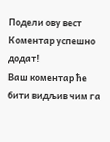Подели ову вест
Комeнтар успeшно додат!
Ваш комeнтар ћe бити видљив чим га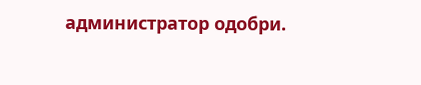администратор одобри.